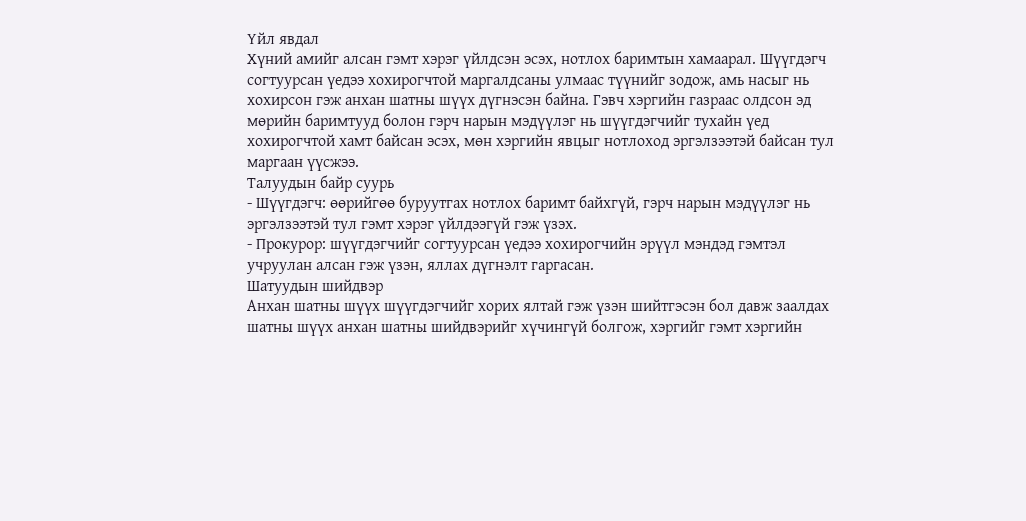Үйл явдал
Хүний амийг алсан гэмт хэрэг үйлдсэн эсэх, нотлох баримтын хамаарал. Шүүгдэгч согтуурсан үедээ хохирогчтой маргалдсаны улмаас түүнийг зодож, амь насыг нь хохирсон гэж анхан шатны шүүх дүгнэсэн байна. Гэвч хэргийн газраас олдсон эд мөрийн баримтууд болон гэрч нарын мэдүүлэг нь шүүгдэгчийг тухайн үед хохирогчтой хамт байсан эсэх, мөн хэргийн явцыг нотлоход эргэлзээтэй байсан тул маргаан үүсжээ.
Талуудын байр суурь
- Шүүгдэгч: өөрийгөө буруутгах нотлох баримт байхгүй, гэрч нарын мэдүүлэг нь эргэлзээтэй тул гэмт хэрэг үйлдээгүй гэж үзэх.
- Прокурор: шүүгдэгчийг согтуурсан үедээ хохирогчийн эрүүл мэндэд гэмтэл учруулан алсан гэж үзэн, яллах дүгнэлт гаргасан.
Шатуудын шийдвэр
Анхан шатны шүүх шүүгдэгчийг хорих ялтай гэж үзэн шийтгэсэн бол давж заалдах шатны шүүх анхан шатны шийдвэрийг хүчингүй болгож, хэргийг гэмт хэргийн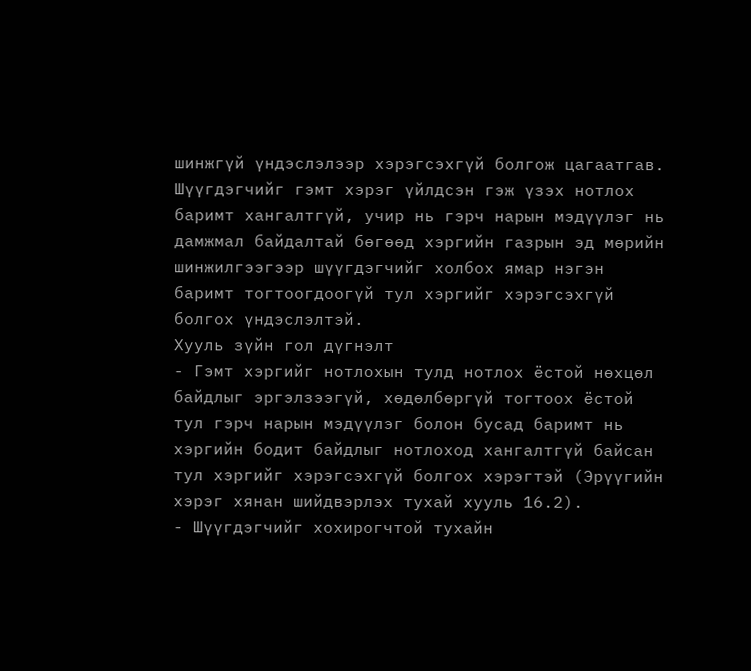шинжгүй үндэслэлээр хэрэгсэхгүй болгож цагаатгав. Шүүгдэгчийг гэмт хэрэг үйлдсэн гэж үзэх нотлох баримт хангалтгүй, учир нь гэрч нарын мэдүүлэг нь дамжмал байдалтай бөгөөд хэргийн газрын эд мөрийн шинжилгээгээр шүүгдэгчийг холбох ямар нэгэн баримт тогтоогдоогүй тул хэргийг хэрэгсэхгүй болгох үндэслэлтэй.
Хууль зүйн гол дүгнэлт
- Гэмт хэргийг нотлохын тулд нотлох ёстой нөхцөл байдлыг эргэлзээгүй, хөдөлбөргүй тогтоох ёстой тул гэрч нарын мэдүүлэг болон бусад баримт нь хэргийн бодит байдлыг нотлоход хангалтгүй байсан тул хэргийг хэрэгсэхгүй болгох хэрэгтэй (Эрүүгийн хэрэг хянан шийдвэрлэх тухай хууль 16.2).
- Шүүгдэгчийг хохирогчтой тухайн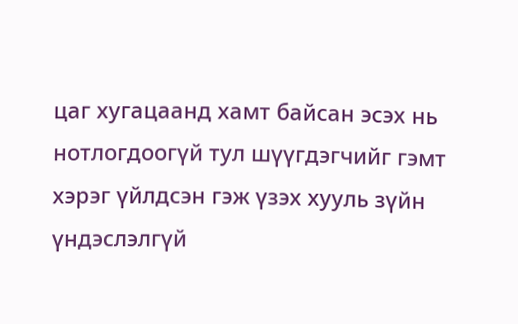цаг хугацаанд хамт байсан эсэх нь нотлогдоогүй тул шүүгдэгчийг гэмт хэрэг үйлдсэн гэж үзэх хууль зүйн үндэслэлгүй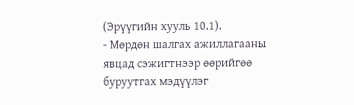(Эрүүгийн хууль 10.1).
- Мөрдөн шалгах ажиллагааны явцад сэжигтнээр өөрийгөө буруутгах мэдүүлэг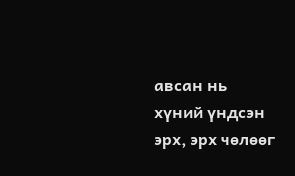авсан нь хүний үндсэн эрх, эрх чөлөөг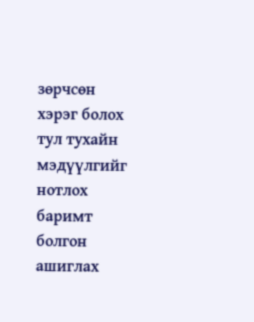зөрчсөн хэрэг болох тул тухайн мэдүүлгийг нотлох баримт болгон ашиглах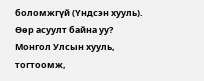боломжгүй (Үндсэн хууль).
Өөр асуулт байна уу?
Монгол Улсын хууль, тогтоомж,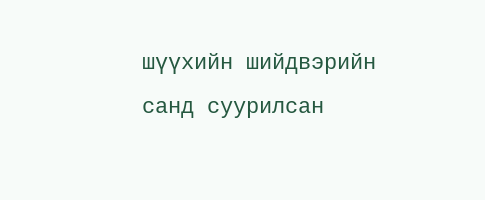шүүхийн шийдвэрийн санд суурилсан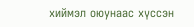хиймэл оюунаас хүссэн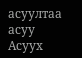асуултаа асуу
Асуух